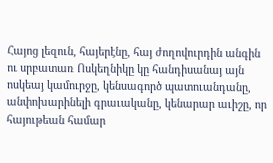Հայոց լեզուն, հայերէնը, հայ ժողովուրդին անգին ու սրբատառ Ոսկեղնիկը կը հանդիսանայ այն ոսկեայ կամուրջը, կենսագործ պատուանդանը, անփոխարինելի գրաւականը, կենարար աւիշը, որ հայութեան համար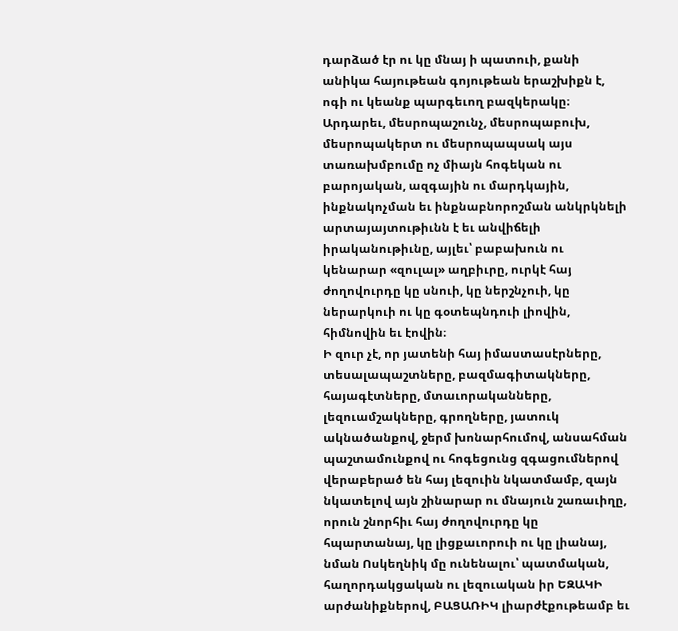դարձած էր ու կը մնայ ի պատուի, քանի անիկա հայութեան գոյութեան երաշխիքն է, ոգի ու կեանք պարգեւող բազկերակը։
Արդարեւ, մեսրոպաշունչ, մեսրոպաբուխ, մեսրոպակերտ ու մեսրոպապսակ այս տառախմբումը ոչ միայն հոգեկան ու բարոյական, ազգային ու մարդկային, ինքնակոչման եւ ինքնաբնորոշման անկրկնելի արտայայտութիւնն է եւ անվիճելի իրականութիւնը, այլեւ՝ բաբախուն ու կենարար «զուլալ» աղբիւրը, ուրկէ հայ ժողովուրդը կը սնուի, կը ներշնչուի, կը ներարկուի ու կը գօտեպնդուի լիովին, հիմնովին եւ էովին։
Ի զուր չէ, որ յատենի հայ իմաստասէրները, տեսալապաշտները, բազմագիտակները, հայագէտները, մտաւորականները, լեզուամշակները, գրողները, յատուկ ակնածանքով, ջերմ խոնարհումով, անսահման պաշտամունքով ու հոգեցունց զգացումներով վերաբերած են հայ լեզուին նկատմամբ, զայն նկատելով այն շինարար ու մնայուն շառաւիղը, որուն շնորհիւ հայ ժողովուրդը կը հպարտանայ, կը լիցքաւորուի ու կը լիանայ, նման Ոսկեղնիկ մը ունենալու՝ պատմական, հաղորդակցական ու լեզուական իր ԵԶԱԿԻ արժանիքներով, ԲԱՑԱՌԻԿ լիարժէքութեամբ եւ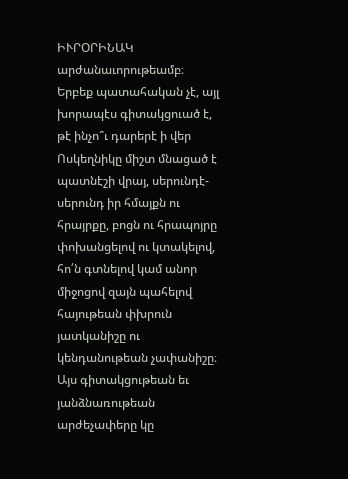ԻՒՐՕՐԻՆԱԿ արժանաւորութեամբ։
Երբեք պատահական չէ, այլ խորապէս գիտակցուած է, թէ ինչո՞ւ դարերէ ի վեր Ոսկեղնիկը միշտ մնացած է պատնէշի վրայ, սերունդէ-սերունդ իր հմայքն ու հրայրքը, բոցն ու հրապոյրը փոխանցելով ու կտակելով, հո՛ն գտնելով կամ անոր միջոցով զայն պահելով հայութեան փխրուն յատկանիշը ու կենդանութեան չափանիշը։
Այս գիտակցութեան եւ յանձնառութեան արժեչափերը կը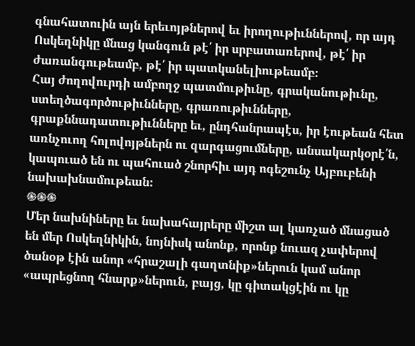գնահատուին այն երեւոյթներով եւ իրողութիւններով, որ այդ Ոսկեղնիկը մնաց կանգուն թէ՛ իր սրբատառերով, թէ՛ իր ժառանգութեամբ, թէ՛ իր պատկանելիութեամբ։
Հայ ժողովուրդի ամբողջ պատմութիւնը, գրականութիւնը, ստեղծագործութիւնները, գրառութիւնները, գրաքննադատութիւնները եւ, ընդհանրապէս, իր էութեան հետ առնչուող հոլովոյթներն ու զարգացումները, անսակարկօրէ՛ն, կապուած են ու պահուած շնորհիւ այդ ոգեշունչ Այբուբենի նախախնամութեան։
֍֍֍
Մեր նախնիները եւ նախահայրերը միշտ ալ կառչած մնացած են մեր Ոսկեղնիկին, նոյնիսկ անոնք, որոնք նուազ չափերով ծանօթ էին անոր «հրաշալի գաղտնիք»ներուն կամ անոր «ապրեցնող հնարք»ներուն, բայց, կը գիտակցէին ու կը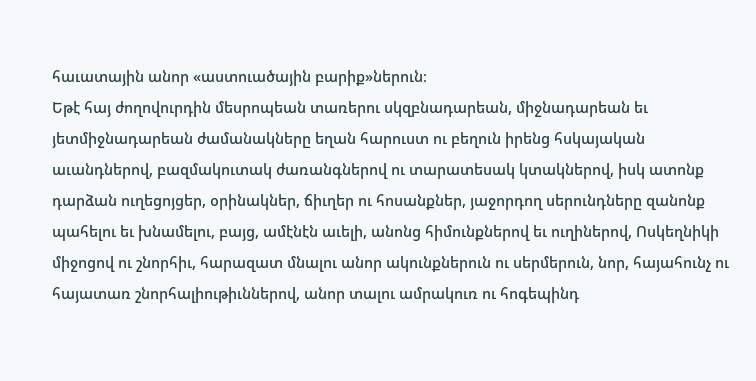հաւատային անոր «աստուածային բարիք»ներուն։
Եթէ հայ ժողովուրդին մեսրոպեան տառերու սկզբնադարեան, միջնադարեան եւ յետմիջնադարեան ժամանակները եղան հարուստ ու բեղուն իրենց հսկայական աւանդներով, բազմակուտակ ժառանգներով ու տարատեսակ կտակներով, իսկ ատոնք դարձան ուղեցոյցեր, օրինակներ, ճիւղեր ու հոսանքներ, յաջորդող սերունդները զանոնք պահելու եւ խնամելու, բայց, ամէնէն աւելի, անոնց հիմունքներով եւ ուղիներով, Ոսկեղնիկի միջոցով ու շնորհիւ, հարազատ մնալու անոր ակունքներուն ու սերմերուն, նոր, հայահունչ ու հայատառ շնորհալիութիւններով, անոր տալու ամրակուռ ու հոգեպինդ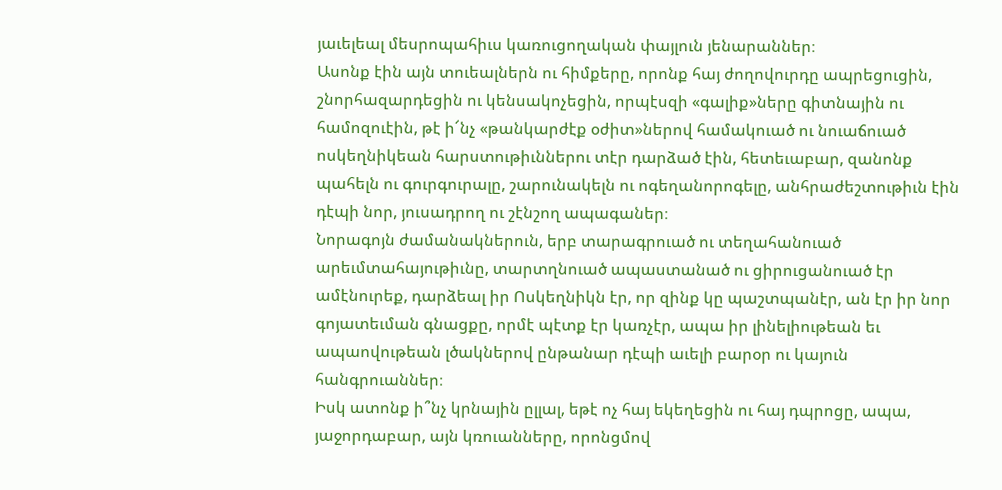յաւելեալ մեսրոպահիւս կառուցողական փայլուն յենարաններ։
Ասոնք էին այն տուեալներն ու հիմքերը, որոնք հայ ժողովուրդը ապրեցուցին, շնորհազարդեցին ու կենսակոչեցին, որպէսզի «գալիք»ները գիտնային ու համոզուէին, թէ ի՜նչ «թանկարժէք օժիտ»ներով համակուած ու նուաճուած ոսկեղնիկեան հարստութիւններու տէր դարձած էին, հետեւաբար, զանոնք պահելն ու գուրգուրալը, շարունակելն ու ոգեղանորոգելը, անհրաժեշտութիւն էին դէպի նոր, յուսադրող ու շէնշող ապագաներ։
Նորագոյն ժամանակներուն, երբ տարագրուած ու տեղահանուած արեւմտահայութիւնը, տարտղնուած ապաստանած ու ցիրուցանուած էր ամէնուրեք, դարձեալ իր Ոսկեղնիկն էր, որ զինք կը պաշտպանէր, ան էր իր նոր գոյատեւման գնացքը, որմէ պէտք էր կառչէր, ապա իր լինելիութեան եւ ապաովութեան լծակներով ընթանար դէպի աւելի բարօր ու կայուն հանգրուաններ։
Իսկ ատոնք ի՞նչ կրնային ըլլալ, եթէ ոչ հայ եկեղեցին ու հայ դպրոցը, ապա, յաջորդաբար, այն կռուանները, որոնցմով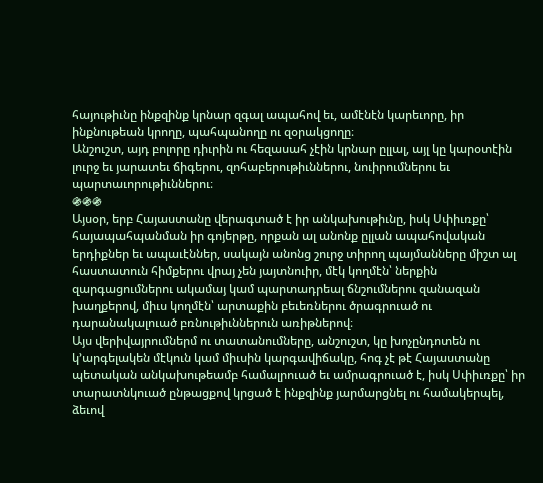հայութիւնը ինքզինք կրնար զգալ ապահով եւ, ամէնէն կարեւորը, իր ինքնութեան կրողը, պահպանողը ու զօրակցողը։
Անշուշտ, այդ բոլորը դիւրին ու հեզասահ չէին կրնար ըլլալ, այլ կը կարօտէին լուրջ եւ յարատեւ ճիգերու, զոհաբերութիւններու, նուիրումներու եւ պարտաւորութիւններու։
֍֍֍
Այսօր, երբ Հայաստանը վերագտած է իր անկախութիւնը, իսկ Սփիւռքը՝ հայապահպանման իր գոյերթը, որքան ալ անոնք ըլլան ապահովական երդիքներ եւ ապաւէններ, սակայն անոնց շուրջ տիրող պայմանները միշտ ալ հաստատուն հիմքերու վրայ չեն յայտնուիր, մէկ կողմէն՝ ներքին զարգացումներու ակամայ կամ պարտադրեալ ճնշումներու զանազան խաղքերով, միւս կողմէն՝ արտաքին բեւեռներու ծրագրուած ու դարանակալուած բռնութիւններուն առիթներով։
Այս վերիվայրումներմ ու տատանումները, անշուշտ, կը խոչընդոտեն ու կ’արգելակեն մէկուն կամ միւսին կարգավիճակը, հոգ չէ թէ Հայաստանը պետական անկախութեամբ համալրուած եւ ամրագրուած է, իսկ Սփիւռքը՝ իր տարատնկուած ընթացքով կրցած է ինքզինք յարմարցնել ու համակերպել, ձեւով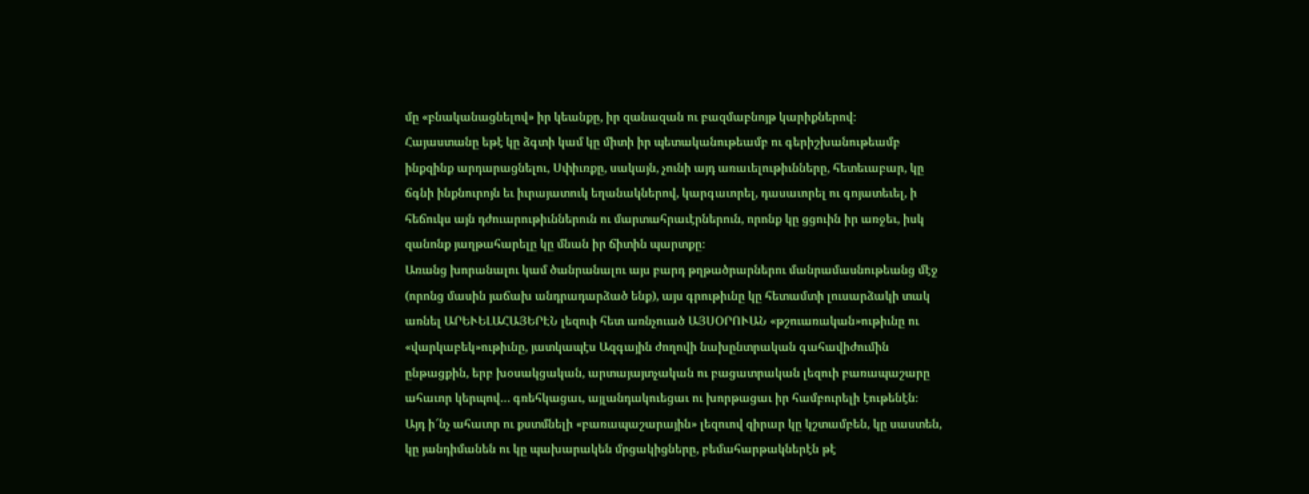մը «բնականացնելով» իր կեանքը, իր զանազան ու բազմաբնոյթ կարիքներով։
Հայաստանը եթէ կը ձգտի կամ կը միտի իր պետականութեամբ ու գերիշխանութեամբ ինքզինք արդարացնելու, Սփիւռքը, սակայն, չունի այդ առաւելութիւնները, հետեւաբար, կը ճգնի ինքնուրոյն եւ իւրայատուկ եղանակներով, կարգաւորել, դասաւորել ու գոյատեւել, ի հեճուկս այն դժուարութիւններուն ու մարտահրաւէրներուն, որոնք կը ցցուին իր առջեւ, իսկ զանոնք յաղթահարելը կը մնան իր ճիտին պարտքը։
Առանց խորանալու կամ ծանրանալու այս բարդ թղթածրարներու մանրամասնութեանց մէջ (որոնց մասին յաճախ անդրադարձած ենք), այս գրութիւնը կը հետամտի լուսարձակի տակ առնել ԱՐԵՒԵԼԱՀԱՅԵՐԷՆ լեզուի հետ առնչուած ԱՅՍՕՐՈՒԱՆ «թշուառական»ութիւնը ու «վարկաբեկ»ութիւնը, յատկապէս Ազգային ժողովի նախընտրական գահավիժումին ընթացքին, երբ խօսակցական, արտայայտչական ու բացատրական լեզուի բառապաշարը ահաւոր կերպով… գռեհկացաւ, այլանդակուեցաւ ու խորթացաւ իր համբուրելի էութենէն։
Այդ ի՜նչ ահաւոր ու քստմնելի «բառապաշարային» լեզուով զիրար կը կշտամբեն, կը սաստեն, կը յանդիմանեն ու կը պախարակեն մրցակիցները, բեմահարթակներէն թէ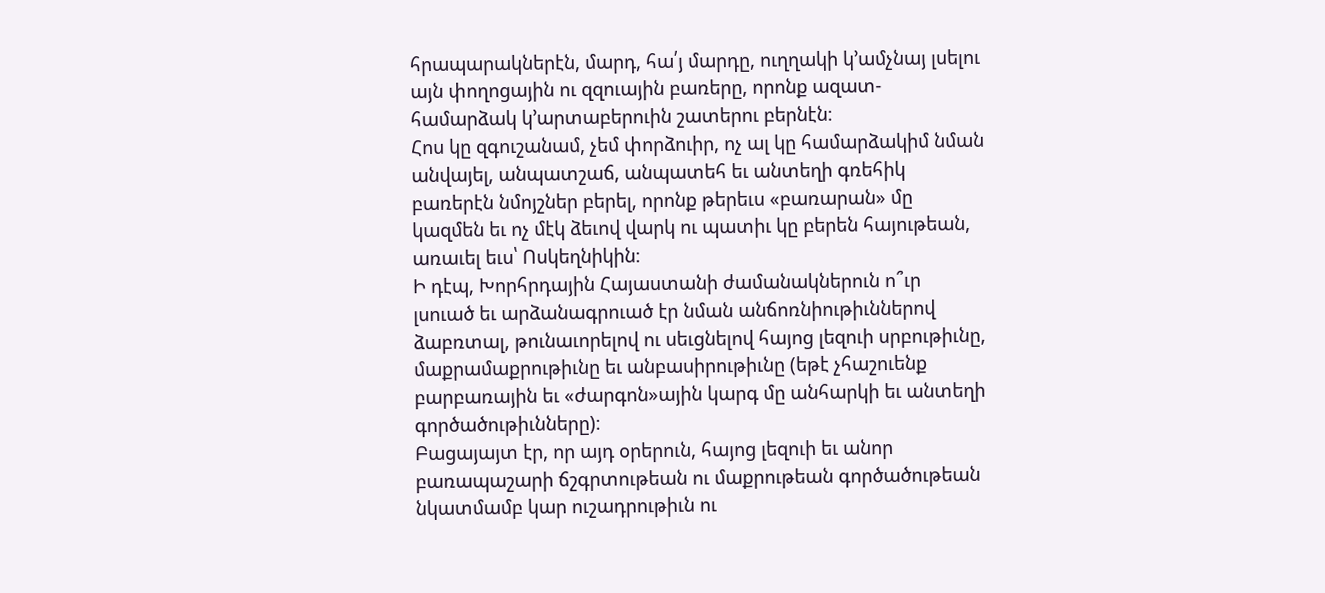հրապարակներէն, մարդ, հա՛յ մարդը, ուղղակի կ’ամչնայ լսելու այն փողոցային ու զզուային բառերը, որոնք ազատ-համարձակ կ’արտաբերուին շատերու բերնէն։
Հոս կը զգուշանամ, չեմ փորձուիր, ոչ ալ կը համարձակիմ նման անվայել, անպատշաճ, անպատեհ եւ անտեղի գռեհիկ բառերէն նմոյշներ բերել, որոնք թերեւս «բառարան» մը կազմեն եւ ոչ մէկ ձեւով վարկ ու պատիւ կը բերեն հայութեան, առաւել եւս՝ Ոսկեղնիկին։
Ի դէպ, Խորհրդային Հայաստանի ժամանակներուն ո՞ւր լսուած եւ արձանագրուած էր նման անճոռնիութիւններով ձաբռտալ, թունաւորելով ու սեւցնելով հայոց լեզուի սրբութիւնը, մաքրամաքրութիւնը եւ անբասիրութիւնը (եթէ չհաշուենք բարբառային եւ «ժարգոն»ային կարգ մը անհարկի եւ անտեղի գործածութիւնները)։
Բացայայտ էր, որ այդ օրերուն, հայոց լեզուի եւ անոր բառապաշարի ճշգրտութեան ու մաքրութեան գործածութեան նկատմամբ կար ուշադրութիւն ու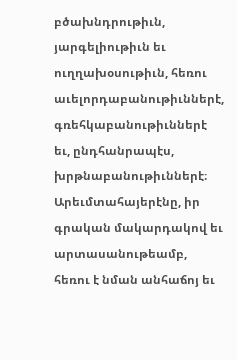բծախնդրութիւն, յարգելիութիւն եւ ուղղախօսութիւն, հեռու աւելորդաբանութիւններէ, գռեհկաբանութիւններէ եւ, ընդհանրապէս, խրթնաբանութիւններէ։
Արեւմտահայերէնը, իր գրական մակարդակով եւ արտասանութեամբ, հեռու է նման անհաճոյ եւ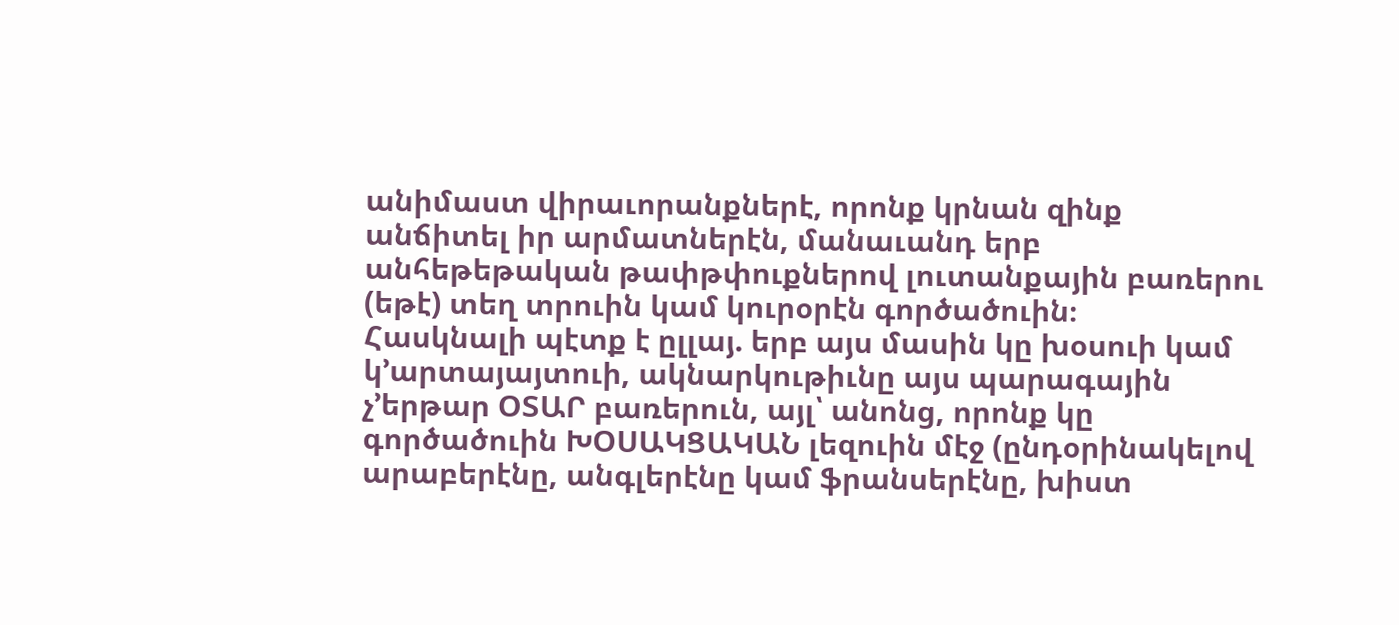անիմաստ վիրաւորանքներէ, որոնք կրնան զինք անճիտել իր արմատներէն, մանաւանդ երբ անհեթեթական թափթփուքներով լուտանքային բառերու (եթէ) տեղ տրուին կամ կուրօրէն գործածուին։
Հասկնալի պէտք է ըլլայ. երբ այս մասին կը խօսուի կամ կ’արտայայտուի, ակնարկութիւնը այս պարագային չ’երթար ՕՏԱՐ բառերուն, այլ՝ անոնց, որոնք կը գործածուին ԽՕՍԱԿՑԱԿԱՆ լեզուին մէջ (ընդօրինակելով արաբերէնը, անգլերէնը կամ ֆրանսերէնը, խիստ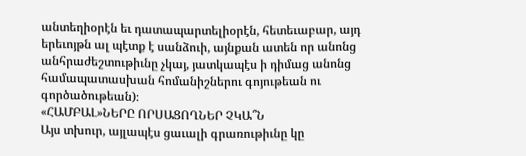անտեղիօրէն եւ դատապարտելիօրէն, հետեւաբար, այդ երեւոյթն ալ պէտք է սանձուի, այնքան ատեն որ անոնց անհրաժեշտութիւնը չկայ, յատկապէս ի դիմաց անոնց համապատասխան հոմանիշներու գոյութեան ու գործածութեան)։
«ՀԱՄԲԱԼ»ՆԵՐԸ ՈՐՍԱՑՈՂՆԵՐ ՉԿԱ՞Ն
Այս տխուր, այլապէս ցաւալի գրառութիւնը կը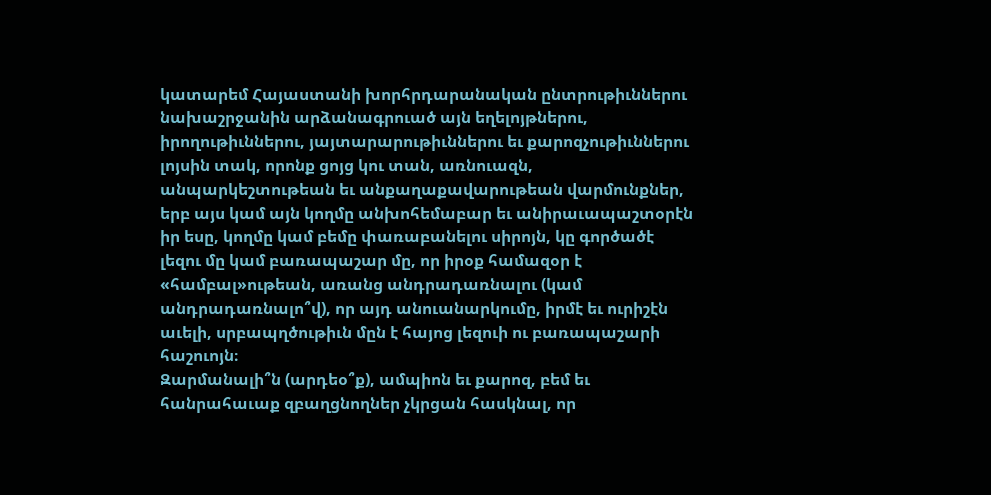կատարեմ Հայաստանի խորհրդարանական ընտրութիւններու նախաշրջանին արձանագրուած այն եղելոյթներու, իրողութիւններու, յայտարարութիւններու եւ քարոզչութիւններու լոյսին տակ, որոնք ցոյց կու տան, առնուազն, անպարկեշտութեան եւ անքաղաքավարութեան վարմունքներ, երբ այս կամ այն կողմը անխոհեմաբար եւ անիրաւապաշտօրէն իր եսը, կողմը կամ բեմը փառաբանելու սիրոյն, կը գործածէ լեզու մը կամ բառապաշար մը, որ իրօք համազօր է «համբալ»ութեան, առանց անդրադառնալու (կամ անդրադառնալո՞վ), որ այդ անուանարկումը, իրմէ եւ ուրիշէն աւելի, սրբապղծութիւն մըն է հայոց լեզուի ու բառապաշարի հաշուոյն։
Զարմանալի՞ն (արդեօ՞ք), ամպիոն եւ քարոզ, բեմ եւ հանրահաւաք զբաղցնողներ չկրցան հասկնալ, որ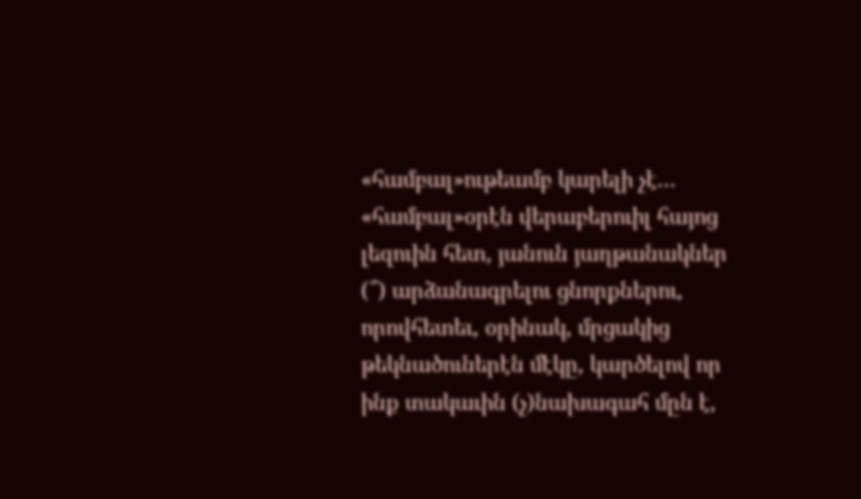«համբալ»ութեամբ կարելի չէ… «համբալ»օրէն վերաբերուիլ հայոց լեզուին հետ, յանուն յաղթանակներ (՞) արձանագրելու ցնորքներու, որովհետեւ, օրինակ, մրցակից թեկնածուներէն մէկը, կարծելով որ ինք տակաւին (չ)նախագահ մըն է,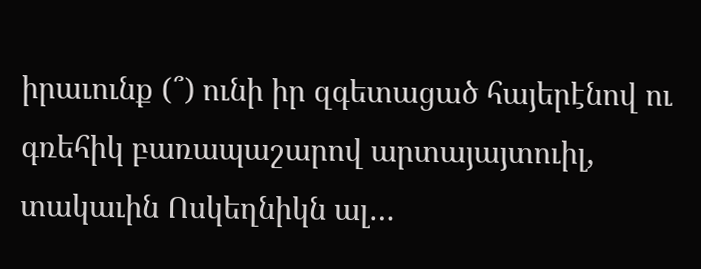իրաւունք (՞) ունի իր զգետացած հայերէնով ու գռեհիկ բառապաշարով արտայայտուիլ, տակաւին Ոսկեղնիկն ալ…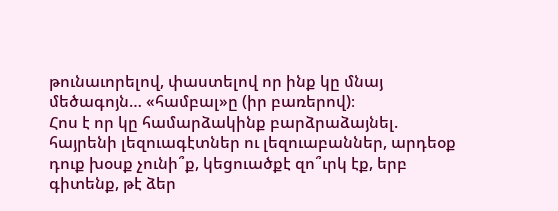թունաւորելով, փաստելով որ ինք կը մնայ մեծագոյն… «համբալ»ը (իր բառերով)։
Հոս է որ կը համարձակինք բարձրաձայնել. հայրենի լեզուագէտներ ու լեզուաբաններ, արդեօք դուք խօսք չունի՞ք, կեցուածքէ զո՞ւրկ էք, երբ գիտենք, թէ ձեր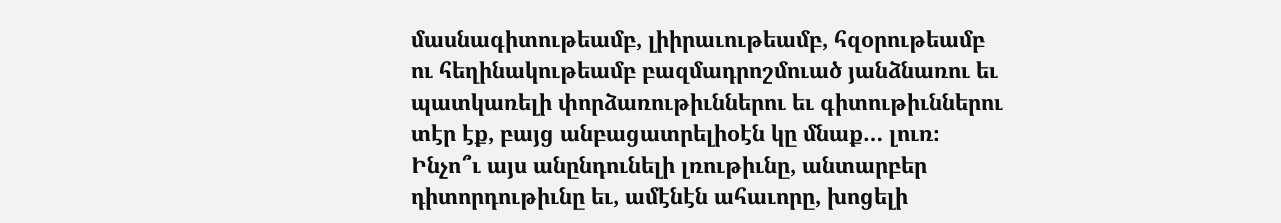մասնագիտութեամբ, լիիրաւութեամբ, հզօրութեամբ ու հեղինակութեամբ բազմադրոշմուած յանձնառու եւ պատկառելի փորձառութիւններու եւ գիտութիւններու տէր էք, բայց անբացատրելիօէն կը մնաք… լուռ։
Ինչո՞ւ այս անընդունելի լռութիւնը, անտարբեր դիտորդութիւնը եւ, ամէնէն ահաւորը, խոցելի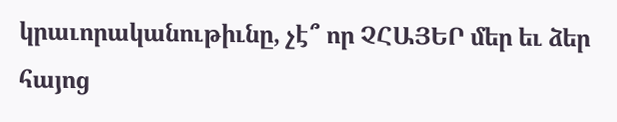կրաւորականութիւնը, չէ՞ որ ՉՀԱՅԵՐ մեր եւ ձեր հայոց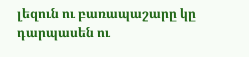լեզուն ու բառապաշարը կը դարպասեն ու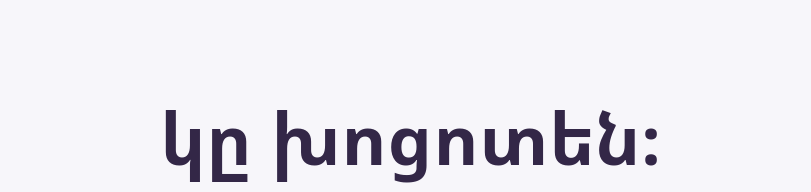կը խոցոտեն։